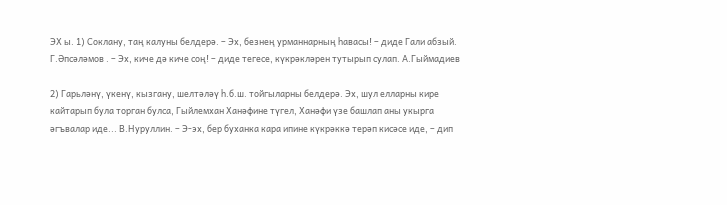ЭХ ы. 1) Соклану, таң калуны белдерә. – Эх, безнең урманнарның һавасы! – диде Гали абзый. Г.Әпсәләмов . – Эх, киче дә киче соң! – диде тегесе, күкрәкләрен тутырып сулап. А.Гыймадиев

2) Гарьләнү, үкенү, кызгану, шелтәләү һ.б.ш. тойгыларны белдерә. Эх, шул елларны кире кайтарып була торган булса, Гыйлемхан Ханәфине түгел, Ханәфи үзе башлап аны укырга әгъвалар иде... В.Нуруллин. – Э-эх, бер буханка кара ипине күкрәккә терәп кисәсе иде, – дип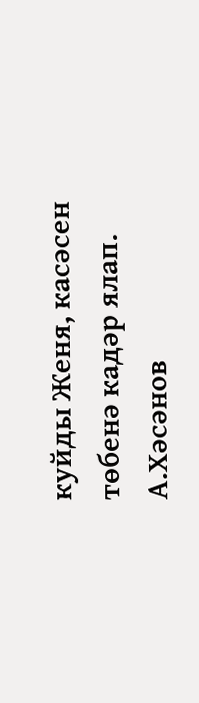куйды Женя, касәсен төбенә кадәр ялап. А.Хәсәнов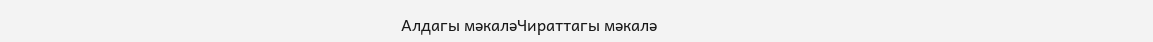Алдагы мәкаләЧираттагы мәкалә